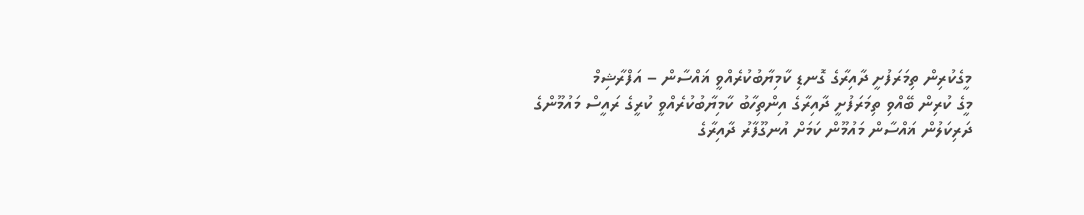މީގެކުރިން ތިމަރަފުށީ ދާއިރާގެ ގޮނޑި ކާމިޔާބުކުރެއްވީ ޣައްސާން – އަފްރާޝިމް
މީގެ ކުރިން ބޭއްވި ތިމަރަފުށީ ދާއިރާގެ އިންތިހާބު ކާމިޔާބުކުރެއްވީ ކުރީގެ ރައީސް މައުމޫންގެ ދަރިކަލުން ޣައްސާން މައުމޫން ކަމަށް އުނގޫފާރު ދާއިރާގެ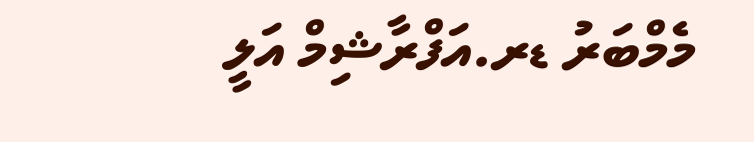މެމްބަރު ޑރ.އަފްރާޝިމް އަލީ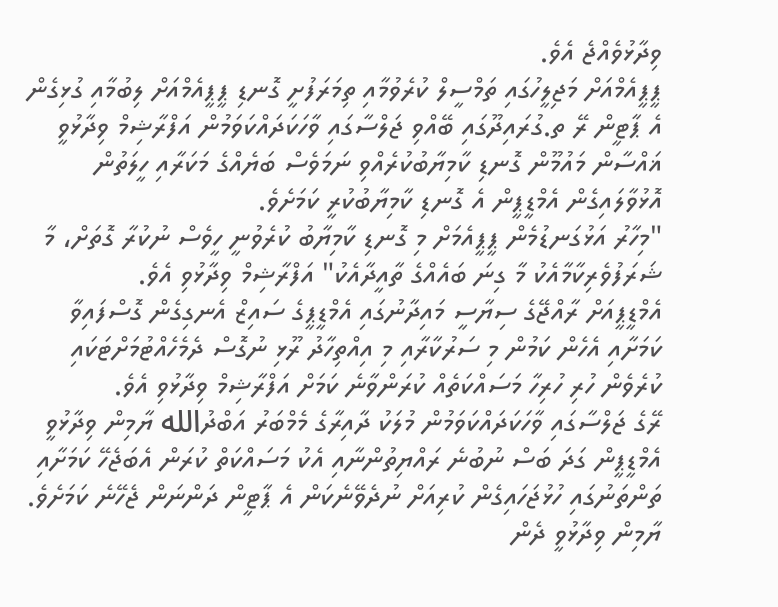ވިދާޅުވެއްޖެ އެވެ.
ޕީޕީއެމްއަށް މަޖިލީހުގައި ތަމްސީލް ކުރެވުމާއި ތިމަރަފުށީ ގޮނޑި ޕީޕީއެމްއަށް ލިބުމާއި ގުޅިގެން އެ ޕާޓީން ރޭ ތ.ގުރައިދޫގައި ބޭއްވި ޖަލްސާގައި ވާހަކަދައްކަވަމުން އަފްރާޝިމް ވިދާޅުވީ ޣައްސާން މައުމޫން ގޮނޑި ކާމިޔާބުކުރެއްވި ނަމަވެސް ބަޔެއްގެ މަކަރާއި ހީލަތުން އޮޅުވާލައިގެން އެމްޑީޕީން އެ ގޮނޑި ކާމިޔާބުކުރީ ކަމަށެވެ.
"މިހާރު އަޅުގަނޑުމެން ޕީޕީއެމަށް މި ގޮނޑި ކާމިޔާބު ކުރެވުނީ ހީވެސް ނުކުރާ ގޮތަށް، މާ ޝަރަފުވެރިކާމާއެކު މާ ގިނަ ބައެއްގެ ތާއީދާއެކު" އަފްރާޝިމް ވިދާޅުވި އެވެ.
އެމްޑީޕީއަށް ރާއްޖޭގެ ސިޔާސީ މައިދާނުގައި އެމްޑީޕީގެ ސައިޒް އެނގިގެން ގޮސްފައިވާ ކަމަށާއި އެހެން ކަމުން މި ސަރުކާރާއި މި އިއްތިހާދު ރޫޅި ނުގޮސް ދެމެހެއްޓުމަށްޓަކައި ކުރެވެން ހުރި ހުރިހާ މަސައްކަތެއް ކުރަންވާނެ ކަމަށް އަފްރާޝިމް ވިދާޅުވި އެވެ.
ރޭގެ ޖަލްސާގައި ވާހަކަދައްކަވަމުން މުލަކު ދާއިރާގެ މެމްބަރު އަބްދުالله ޔާމިން ވިދާޅުވީ އެމްޑީޕީން ގަދަ ބަސް ނުބުނެ ރައްޔިތުންނާއި އެކު މަސައްކަތް ކުރަން އެބަޖެހޭ ކަމަށާއި ތަންތަނުގައި ހުޅުޖަހައިގެން ކުރިއަށް ނުދެވޭނެކަން އެ ޕާޓީން ދަންނަން ޖެހޭނެ ކަމަށެވެ.
ޔާމިން ވިދާޅުވީ ދެން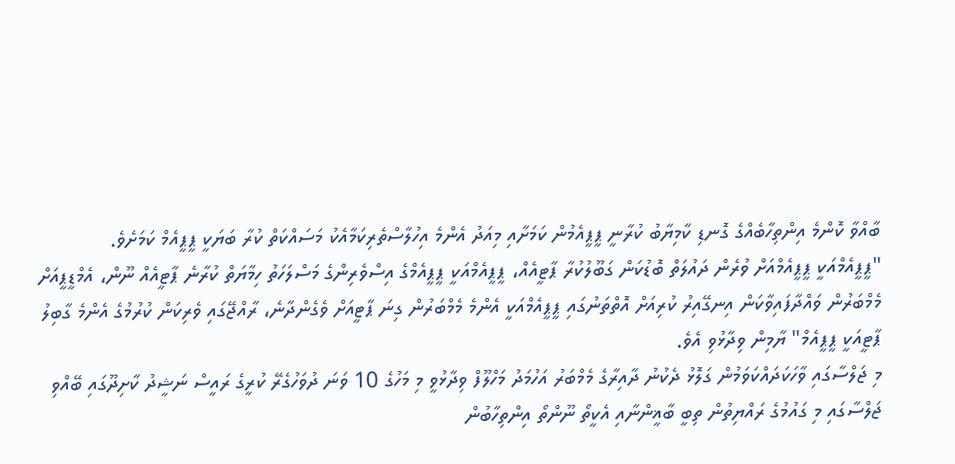ބާއްވާ ކޮންމެ އިންތިހާބެއްގެ ގޮނޑި ކާމިޔާބު ކުރާނީ ޕީޕީއެމުން ކަމަށާއި މިއަދު އެންމެ އިހުލާސްތެރިކަމާއެކު މަސައްކަތް ކުރާ ބަޔަކީ ޕީޕީއެމް ކަމަށެވެ.
"ޕީޕީއެމްއަކީ ޕީޕީއެމްއަށް ވުރެން ދައުލަތް ބޮޑުކަން ގަބޫލުކުރާ ޕާޓީއެއް، ޕީޕީއެމްއަކީ ޕީޕީއެމްގެ އިސްވެރިންގެ މަސްލަހަތު ހިމާޔަތް ކުރާނެ ޕާޓީއެއް ނޫން، އެމްޑީޕީއަށް މެމްބަރުން ވައްދާފައިވާކަން އިނގޭއިރު ކުރިއަށް އޮތްތަނުގައި ޕީޕީއެމްއަކީ އެންމެ މެމްބަރުން ގިނަ ޕާޓީއަށް ވެގެންދާނެ، ރާއްޖޭގައި ވެރިކަން ކުރުމުގެ އެންމެ ގާބިލު ޕާޓީއަކީ ޕީޕީއެމް" ޔާމިން ވިދާޅުވި އެވެ.
މި ޖަލްސާގައި ވާހަކަދައްކަވަމުން ގަލޮޅު ދެކުނު ދާއިރާގެ މެމްބަރު އަހުމަދު މަހްލޫފް ވިދާޅުވީ މި މަހުގެ 10 ވަނަ ދުވަހުގެރޭ ކުރީގެ ރައީސް ނަޝީދު ކާށިދޫގައި ބޭއްވި ޖަލްސާގައި މި ގައުމުގެ ރައްޔިތުން ތިބީ ބާޣީންނާއި އެކީތޯ ނޫންތޯ އިންތިހާބުން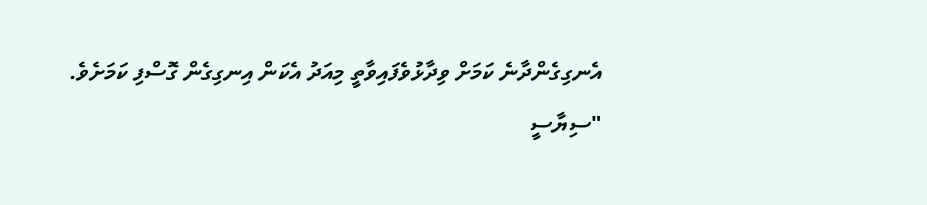އެނގިގެންދާނެ ކަމަށް ވިދާޅުވެފައިވާތީ މިއަދު އެކަން އިނގިގެން ގޮސްފި ކަމަށެވެ.
"ސިޔާސީ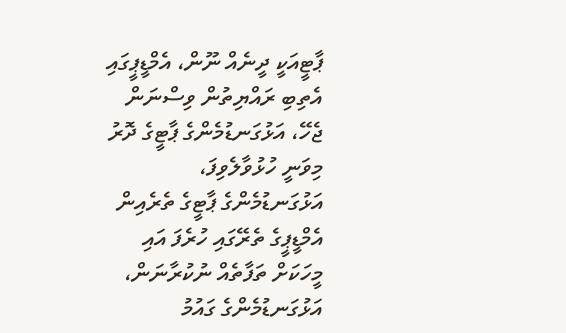ޕާޓީއަކީ ދީނެއް ނޫން، އެމްޑީޕީގައި އެތިބި ރައްޔިތުން ވިސްނަން ޖެހޭ، އަޅުގަނޑުމެންގެ ޕާޓީގެ ދޮރު މިވަނީ ހުޅުވާލެވިފަ، އަޅުގަނޑުމެންގެ ޕާޓީގެ ތެރެއިން އެމްޑީޕީގެ ތެރޭގައި ހުރެފަ އައި މީހަކަށް ތަފާތެއް ނުކުރާނަން، އަޅުގަނޑުމެންގެ ގައުމު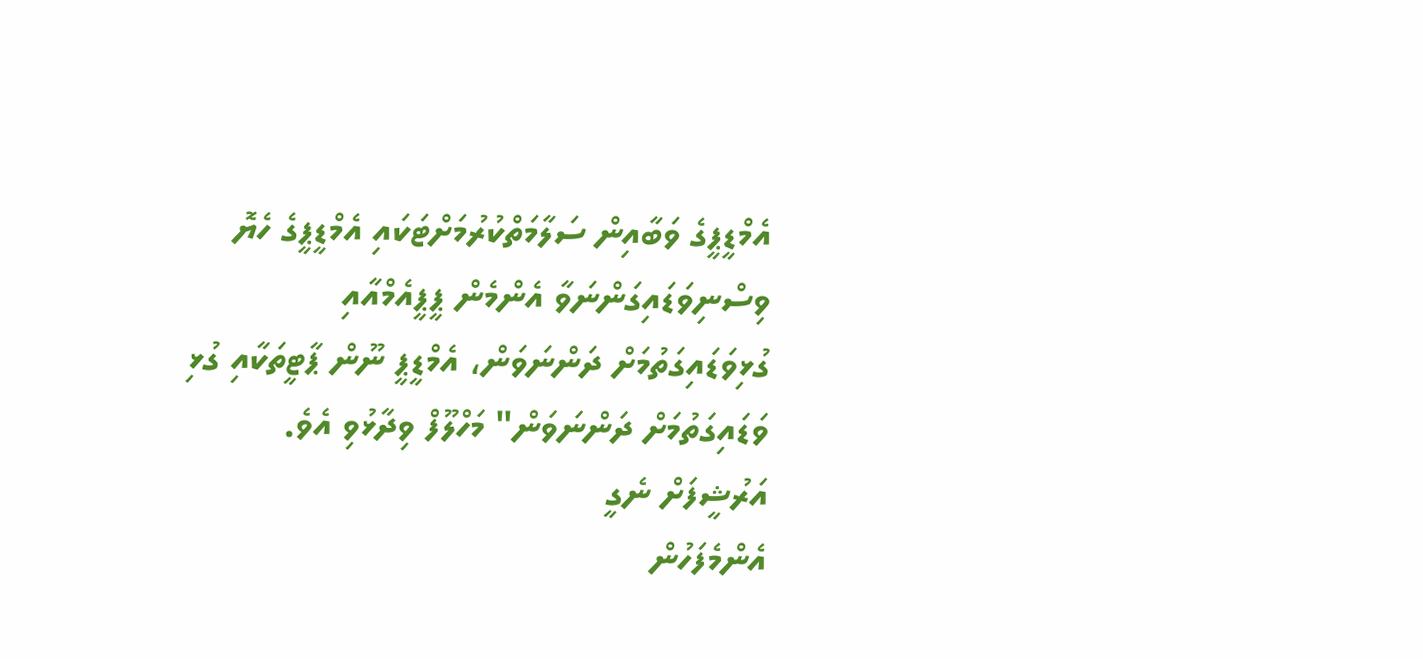އެމްޑީޕީގެ ވަބާއިން ސަލާމަތްކުރުމަށްޓަކައި އެމްޑީޕީގެ ހެޔޮ ވިސްނިވަޑައިގަންނަވާ އެންމެން ޕީޕީއެމްއާއި ގުޅިވަޑައިގަތުމަށް ދަންނަވަން، އެމްޑީޕީ ނޫން ޕާޓީތަކާއި ގުޅި ވަޑައިގަތުމަށް ދަންނަވަން" މަހްލޫފް ވިދާޅުވި އެވެ.
އަރުޝީފަށް ނެގީ
އެންމެފަހުން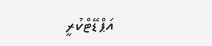އަޕްޑޭޓްކުރީ